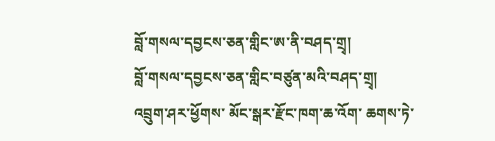བློ་གསལ་དབྱངས་ཅན་གླིང་ཨ་ནི་བཤད་གྲྭ།
བློ་གསལ་དབྱངས་ཅན་གླིང་བཙུན་མའི་བཤད་གྲྭ།
འབྲུག་ཤར་ཕྱོགས་ མོང་སྒར་རྫོང་ཁག་ཆ་འོག་ ཆགས་ཏེ་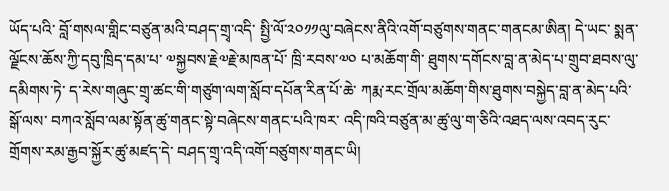ཡོད་པའི་ བློ་གསལ་གླིང་བཙུན་མའི་བཤད་གྲྭ་འདི་ སྤྱི་ལོ་༢༠༡༡ལུ་བཞེངས་ནིའི་འགོ་བཙུགས་གནང་གནངམ་ཨིན། དེ་ཡང་ སྨན་ལྗོངས་ཆོས་ཀྱི་དབུ་ཁྲིད་དམ་པ་ ༧སྐྱབས་རྗེ༧རྗེ་མཁན་པོ་ ཁྲི་རབས་༧༠ པ་མཆོག་གི་ ཐུགས་དགོངས་བླ་ན་མེད་པ་གྲུབ་ཐབས་ལུ་དམིགས་ཏེ་ ད་རེས་གཞུང་གྲྭ་ཚང་གི་གཙུག་ལག་སློབ་དཔོན་རིན་པོ་ཆེ་ ཀརྨ་རང་གྲོལ་མཆོག་གིས་ཐུགས་བསྐྱེད་བླ་ན་མེད་པའི་སྒོ་ལས་ བཀའ་སློབ་ལམ་སྟོན་ཚུ་གནང་སྟེ་བཞེངས་གནང་པའི་ཁར་ འདི་ཁའི་བཙུན་མ་ཚུ་ལུ་ག་ཅིའི་འཐད་ལས་འབད་རུང་གྲོགས་རམ་རྒྱབ་སྐྱོར་ཚུ་མཛད་དེ་ བཤད་གྲྭ་འདི་འགོ་བཙུགས་གནང་ཡི།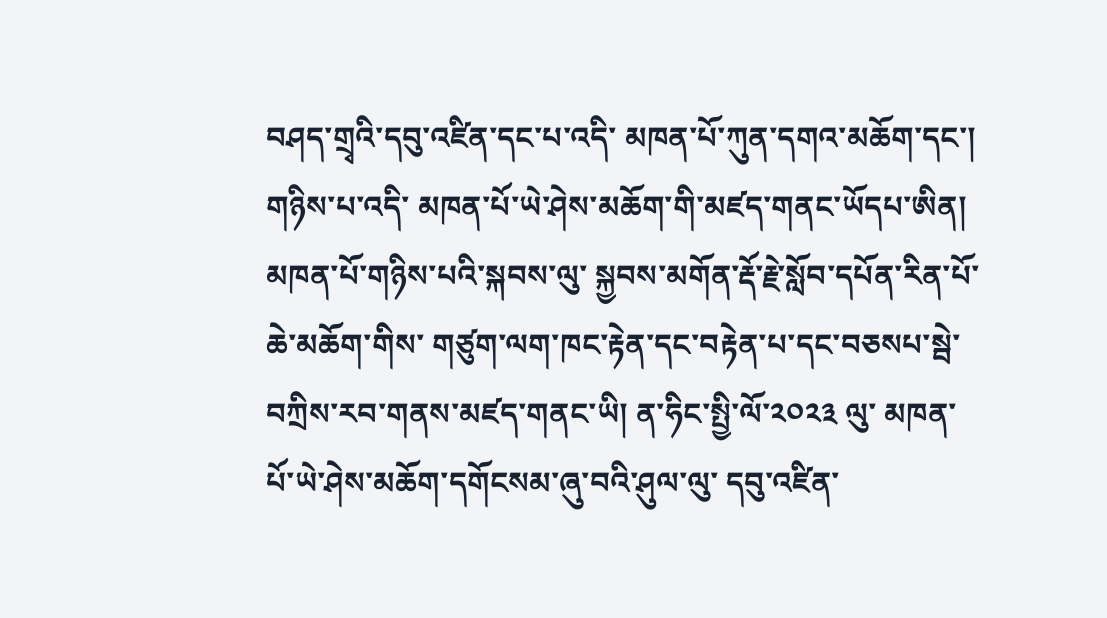བཤད་གྲྭའི་དབུ་འཛིན་དང་པ་འདི་ མཁན་པོ་ཀུན་དགའ་མཆོག་དང་། གཉིས་པ་འདི་ མཁན་པོ་ཡེ་ཤེས་མཆོག་གི་མཛད་གནང་ཡོདཔ་ཨིན། མཁན་པོ་གཉིས་པའི་སྐབས་ལུ་ སྐྱབས་མགོན་རྡོ་རྗེ་སློབ་དཔོན་རིན་པོ་ཆེ་མཆོག་གིས་ གཙུག་ལག་ཁང་རྟེན་དང་བརྟེན་པ་དང་བཅསཔ་སྦེ་ བཀྲིས་རབ་གནས་མཛད་གནང་ཡི། ན་ཧིང་སྤྱི་ལོ་༢༠༢༣ ལུ་ མཁན་པོ་ཡེ་ཤེས་མཆོག་དགོངསམ་ཞུ་བའི་ཤུལ་ལུ་ དབུ་འཛིན་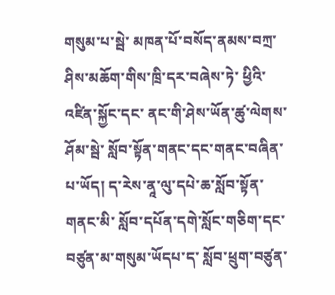གསུམ་པ་སྦེ་ མཁན་པོ་བསོད་ནམས་བཀྲ་ཤིས་མཆོག་གིས་ཁྲི་དར་བཞེས་ཏེ་ ཕྱིའི་འཛིན་སྐྱོང་དང་ ནང་གི་ཤེས་ཡོན་ཚུ་ལེགས་ཤོམ་སྦེ་ སློབ་སྟོན་གནང་དང་གནང་བཞིན་པ་ཡོད། ད་རེས་ནཱ་ལུ་དཔེ་ཆ་སློབ་སྟོན་གནང་མི་ སློབ་དཔོན་དགེ་སློང་གཅིག་དང་ བཙུན་མ་གསུམ་ཡོདཔ་ད་ སློབ་ཕྲུག་བཙུན་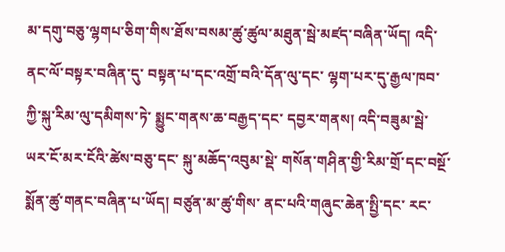མ་དགུ་བཅུ་ལྷགཔ་ཅིག་གིས་ཐོས་བསམ་ཚུ་ཚུལ་མཐུན་སྦེ་མཛད་བཞིན་ཡོད། འདི་ནང་ལོ་བསྟར་བཞིན་དུ་ བསྟན་པ་དང་འགྲོ་བའི་དོན་ལུ་དང་ ལྷག་པར་དུ་རྒྱལ་ཁབ་ཀྱི་སྐུ་རིམ་ལུ་དམིགས་ཏེ་ སྨྱུང་གནས་ཆ་བརྒྱད་དང་ དབྱར་གནས། འདི་བཟུམ་སྦེ་ ཡར་ངོ་མར་ངོའི་ཚེས་བཅུ་དང་ སྐུ་མཆོད་འབུམ་སྡེ་ གསོན་གཤིན་གྱི་རིམ་གྲོ་དང་བསྔོ་སྨོན་ཚུ་གནང་བཞིན་པ་ཡོད། བཙུན་མ་ཚུ་གིས་ ནང་པའི་གཞུང་ཆེན་སྤྱི་དང་ རང་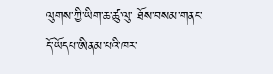ལུགས་ཀྱི་ཡིག་ཆ་ཚུ་ལུ་ ཐོས་བསམ་གནང་དོ་ཡོདཔ་ཨིནམ་པའི་ཁར་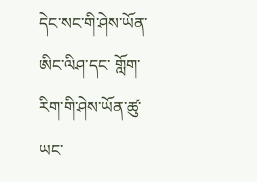དེང་སང་གི་ཤེས་ཡོན་ཨིང་ལིཤ་དང་ གློག་རིག་གི་ཤེས་ཡོན་ཚུ་ཡང་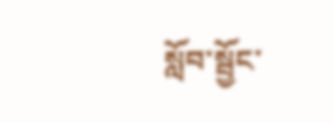སློབ་སྦྱོང་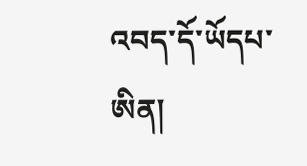འབད་དོ་ཡོདཔ་ཨིན།